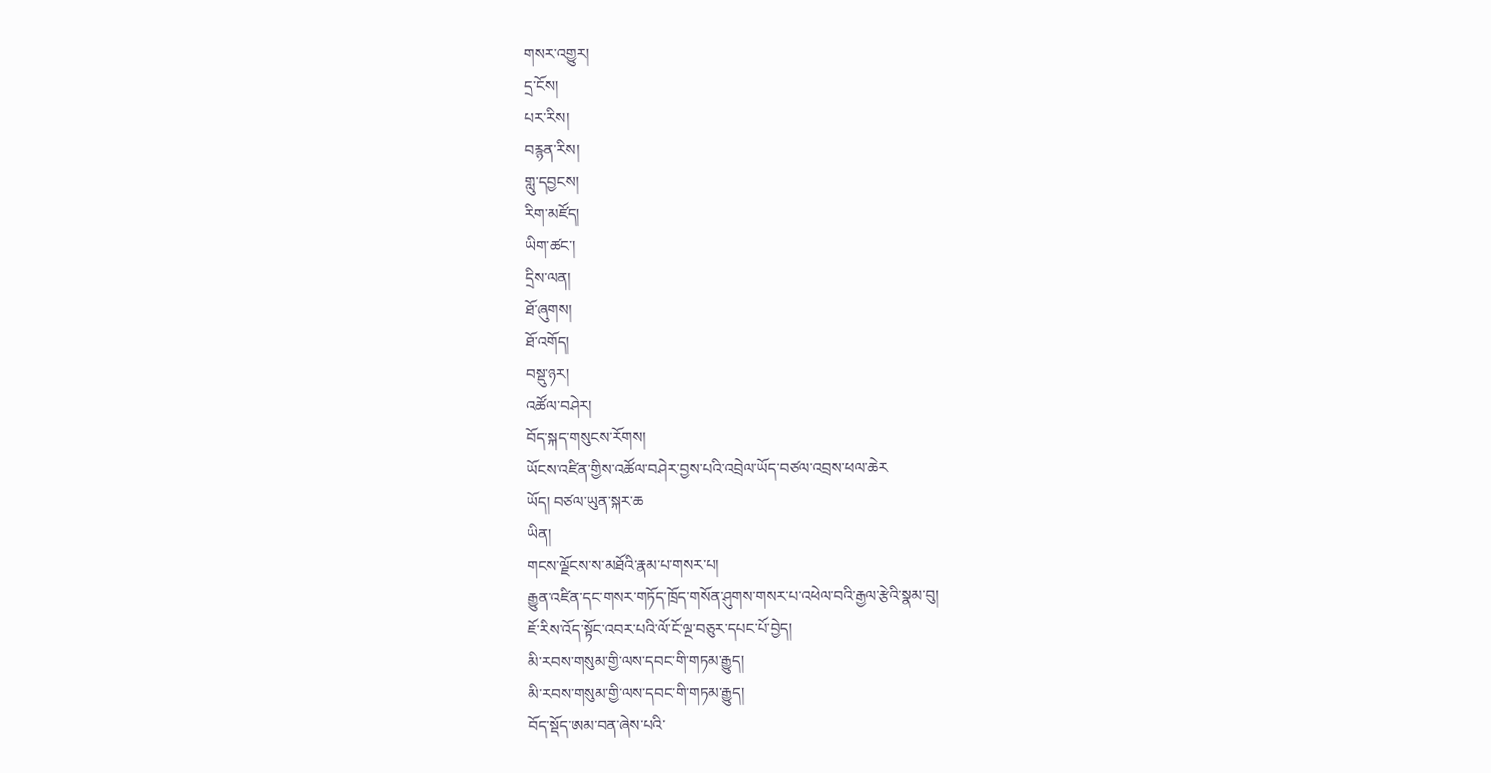གསར་འགྱུར།
དྲ་ངོས།
པར་རིས།
བརྙན་རིས།
གླུ་དབྱངས།
རིག་མཛོད།
ཡིག་ཚང་།
དྲིས་ལན།
ཐོ་ཞུགས།
ཐོ་འགོད།
བསྡུ་ཉར།
འཚོལ་བཤེར།
བོད་སྐད་གསུངས་རོགས།
ཡོངས་འཛིན་གྱིས་འཚོལ་བཤེར་བྱས་པའི་འབྲེལ་ཡོད་བཙལ་འབྲས་ཕལ་ཆེར
ཡོད། བཙལ་ཡུན་སྐར་ཆ
ཡིན།
གངས་ལྗོངས་ས་མཐོའི་རྣམ་པ་གསར་པ།
རྒྱུན་འཛིན་དང་གསར་གཏོད་ཁྲོད་གསོན་ཤུགས་གསར་པ་འཕེལ་བའི་རྒྱལ་རྩེའི་སྣམ་བུ།
ཇོ་རིས་འོད་སྟོང་འབར་པའི་ལོ་ངོ་ལྔ་བཅུར་དཔང་པོ་བྱེད།
མི་རབས་གསུམ་གྱི་ལས་དབང་གི་གཏམ་རྒྱུད།
མི་རབས་གསུམ་གྱི་ལས་དབང་གི་གཏམ་རྒྱུད།
བོད་སྡོད་ཨམ་བན་ཞེས་པའི་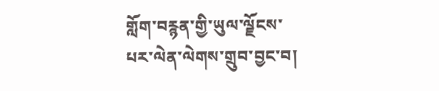གློག་བརྙན་གྱི་ཡུལ་ལྗོངས་པར་ལེན་ལེགས་གྲུབ་བྱང་བ།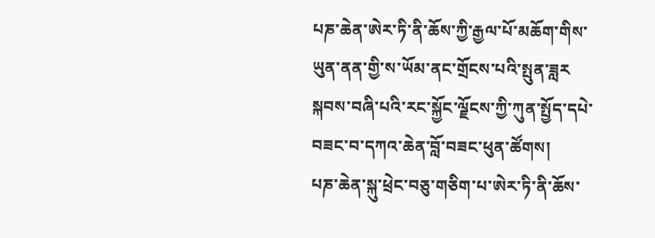པཎ་ཆེན་ཨེར་ཏི་ནི་ཆོས་ཀྱི་རྒྱལ་པོ་མཆོག་གིས་ཡུན་ནན་གྱི་ས་ཡོམ་ནང་གྲོངས་པའི་སྤུན་ཟླར
སྐབས་བཞི་པའི་རང་སྐྱོང་ལྗོངས་ཀྱི་ཀུན་སྤྱོད་དཔེ་བཟང་བ་དཀའ་ཆེན་བློ་བཟང་ཕུན་ཚོགས།
པཎ་ཆེན་སྐུ་ཕྲེང་བཅུ་གཅིག་པ་ཨེར་ཏི་ནི་ཆོས་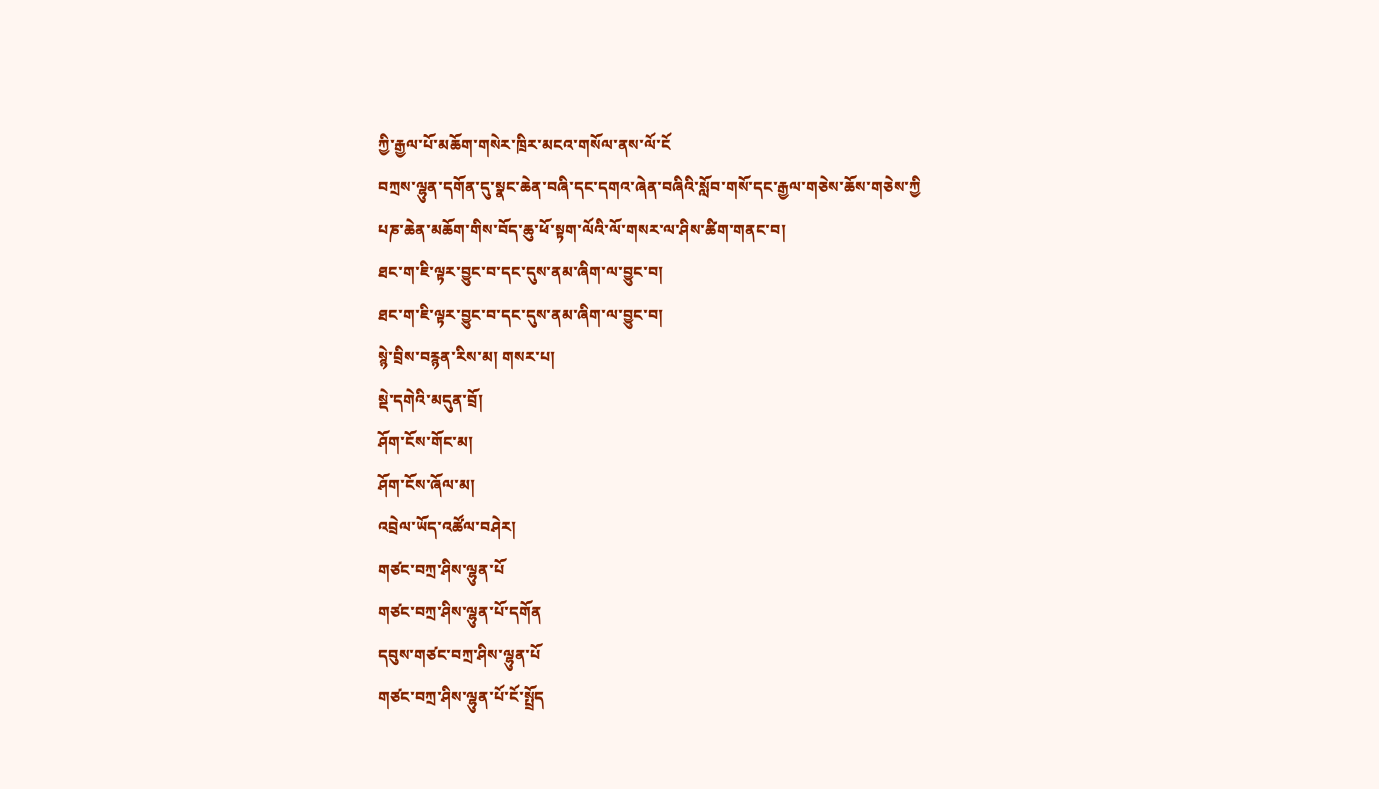ཀྱི་རྒྱལ་པོ་མཆོག་གསེར་ཁྲིར་མངའ་གསོལ་ནས་ལོ་ངོ
བཀྲས་ལྷུན་དགོན་དུ་སྣང་ཆེན་བཞི་དང་དགའ་ཞེན་བཞིའི་སློབ་གསོ་དང་རྒྱལ་གཅེས་ཆོས་གཅེས་ཀྱི
པཎ་ཆེན་མཆོག་གིས་བོད་ཆུ་ཕོ་སྟག་ལོའི་ལོ་གསར་ལ་ཤིས་ཚིག་གནང་བ།
ཐང་ག་ཇི་ལྟར་བྱུང་བ་དང་དུས་ནམ་ཞིག་ལ་བྱུང་བ།
ཐང་ག་ཇི་ལྟར་བྱུང་བ་དང་དུས་ནམ་ཞིག་ལ་བྱུང་བ།
སྙེ་བྲིས་བརྙན་རིས་མ། གསར་པ།
སྡེ་དགེའི་མདུན་བྲོ།
ཤོག་ངོས་གོང་མ།
ཤོག་ངོས་ཞོལ་མ།
འབྲེལ་ཡོད་འཚོལ་བཤེར།
གཙང་བཀྲ་ཤིས་ལྷུན་པོ
གཙང་བཀྲ་ཤིས་ལྷུན་པོ་དགོན
དབུས་གཙང་བཀྲ་ཤིས་ལྷུན་པོ
གཙང་བཀྲ་ཤིས་ལྷུན་པོ་ངོ་སྤྲོད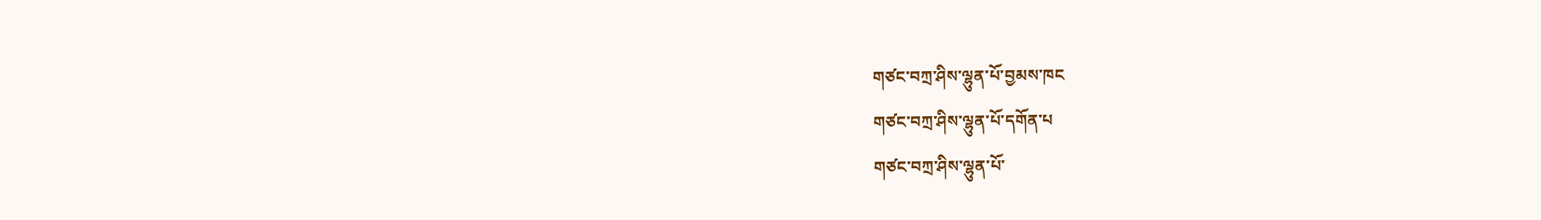གཙང་བཀྲ་ཤིས་ལྷུན་པོ་བྱམས་ཁང
གཙང་བཀྲ་ཤིས་ལྷུན་པོ་དགོན་པ
གཙང་བཀྲ་ཤིས་ལྷུན་པོ་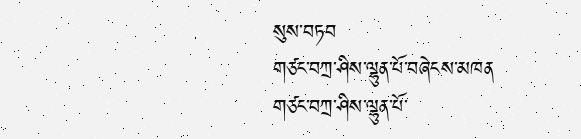སུས་བཏབ
གཙང་བཀྲ་ཤིས་ལྷུན་པོ་བཞེངས་མཁན
གཙང་བཀྲ་ཤིས་ལྷུན་པོ་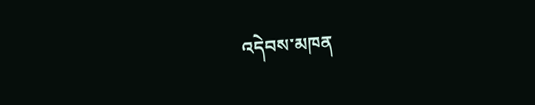འདེབས་མཁན